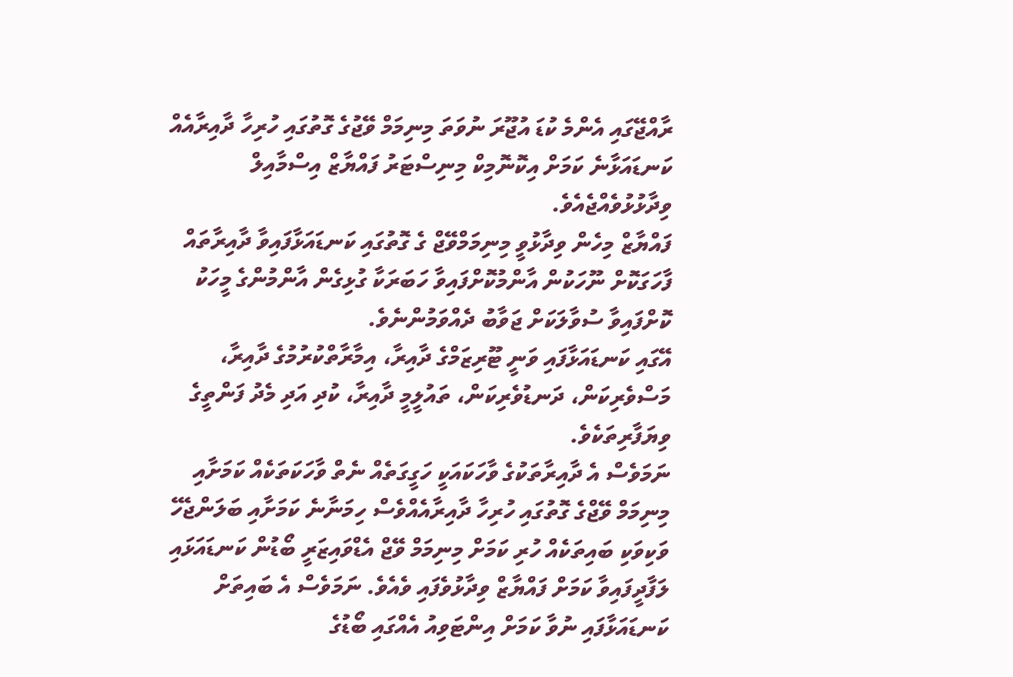ރާއްޖޭގައި އެންމެ ކުޑަ އުޖޫރަ ނުވަތަ މިނިމަމް ވޭޖުގެ ގޮތުގައި ހުރިހާ ދާއިރާއެއް ކަނޑައަޅާނެ ކަމަށް އިކޮނޮމިކް މިނިސްޓަރު ފައްޔާޒް އިސްމާއިލް ވިދާޅުޅުވެއްޖެއެވެ.
ފައްޔާޒް މިހެން ވިދާޅުވީ މިނިމަމްވޭޖް ގެ ގޮތުގައި ކަނޑައަޅާފައިވާ ދާއިރާތައް ފާހަގަކޮށް ނޫހަކުން އާންމުކޮށްފައިވާ ހަބަރަކާ ގުޅިގެން އާންމުންގެ މީހަކު ކޮށްފައިވާ ސުވާލަކަށް ޖަވާބު ދެއްވަމުންނެވެ.
އޭގައި ކަނޑައަޅާފައި ވަނީ ޓޫރިޒަމްގެ ދާއިރާ، އިމާރާތްކުރުމުގެ ދާއިރާ، މަސްވެރިކަން، ދަނޑުވެރިކަން، ތައުލީމީ ދާއިރާ، ކުދި އަދި މެދު ފަންތީގެ ވިޔަފާރިތަކެވެ.
ނަމަވެސް އެ ދާއިރާތަކުގެ ވާހަކައަކީ ހަގީގަތެއް ނެތް ވާހަކަތަކެއް ކަމަށާއި މިނިމަމް ވޭޖްގެ ގޮތުގައި ހުރިހާ ދާއިރާއެއްވެސް ހިމަނާނެ ކަމަށާއި ބަލަންޖެހޭ ވަކިވަކި ބައިތަކެއް ހުރި ކަމަށް މިނިމަމް ވޭޖް އެޑްވައިޒަރީ ބޯޑުން ކަނޑައަޅައި ލަފާދީފައިވާ ކަމަށް ފައްޔާޒް ވިދާޅުވެފައި ވެއެވެ. ނަމަވެސް އެ ބައިތަށް ކަނޑައަޅާފައި ނުވާ ކަމަށް އިންޓަވިއު އެއްގައި ބޯޑުގެ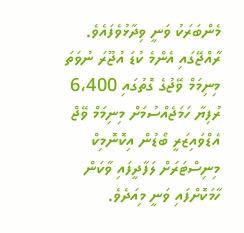މެންބަރަކު ވަނީ ވިދާޅުވެފައެވެ.
ރާއްޖޭގައި އެންމެ ކުޑަ އުޖޫރަ ނުވަތަ މިނިމަމް ވޭޖުގެ ގޮތުގައި 6،400 ރުފިޔާ ހަމަޖެއްސުމަށް މިނިމަމް ވޭޖް އެޑްވައިޒަރީ ބޯޑުން އިކޮނޮމިކް މިނިސްޓަރަށް ލަފާދީފައި ވާކަން ހާމަކޮށްފައި ވަނީ މިއަދެވެ.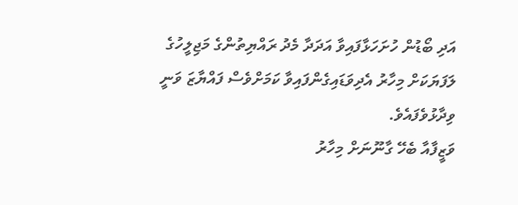އަދި ބޯޑުން ހުށަހަޅާފައިވާ އަދަދާ މެދު ރައްޔިތުންގެ މަޖިލީހުގެ ލަފަޔަކަށް މިހާރު އެދިވަޑައިގެންފައިވާ ކަމަށްވެސް ފައްޔާޒަ ވަނީ ވިދާޅުވެފައެވެ.
ވަޒީފާއާ ބެހޭ ގާނޫނަށް މިހާރު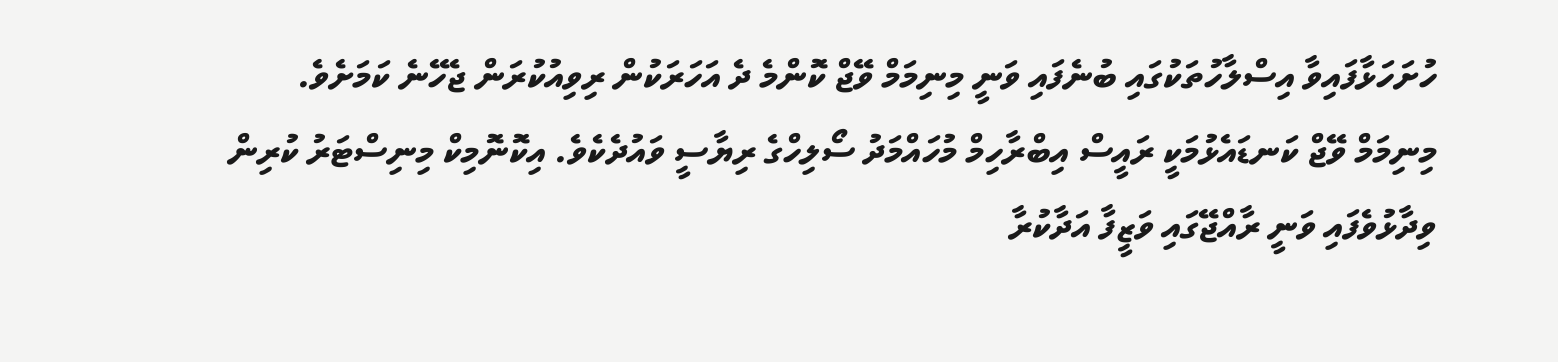ހުށަހަޅާފައިވާ އިސްލާހުތަކުގައި ބުނެފައި ވަނީ މިނިމަމް ވޭޖް ކޮންމެ ދެ އަހަރަކުން ރިވިއުކުރަން ޖެހޭނެ ކަމަށެވެ.
މިނިމަމް ވޭޖް ކަނޑައެޅުމަކީ ރައީސް އިބްރާހިމް މުހައްމަދު ސޯލިހްގެ ރިޔާސީ ވައުދެކެވެ. އިކޮނޮމިކް މިނިސްޓަރު ކުރިން ވިދާޅުވެފައި ވަނީ ރާއްޖޭގައި ވަޒީފާ އަދާކުރާ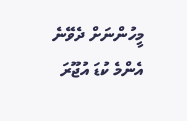މީހުންނަށް ދެވޭނެ އެންމެ ކުޑަ އުޖޫރަ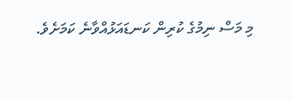މި މަސް ނިމުގެ ކުރިން ކަނޑައަޅުއްވާނެ ކަމަށެވެ.